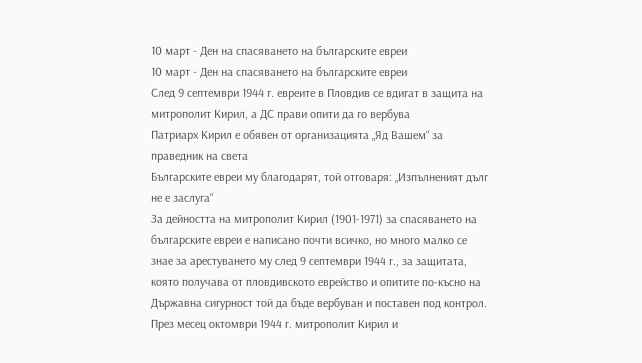10 март - Ден на спасяването на българските евреи
10 март - Ден на спасяването на българските евреи
След 9 септември 1944 г. евреите в Пловдив се вдигат в защита на митрополит Кирил, а ДС прави опити да го вербува
Патриарх Кирил е обявен от организацията „Яд Вашем“ за праведник на света
Българските евреи му благодарят, той отговаря: „Изпълненият дълг не е заслуга“
За дейността на митрополит Кирил (1901-1971) за спасяването на българските евреи е написано почти всичко, но много малко се знае за арестуването му след 9 септември 1944 г., за защитата, която получава от пловдивското еврейство и опитите по-късно на Държавна сигурност той да бъде вербуван и поставен под контрол.
През месец октомври 1944 г. митрополит Кирил и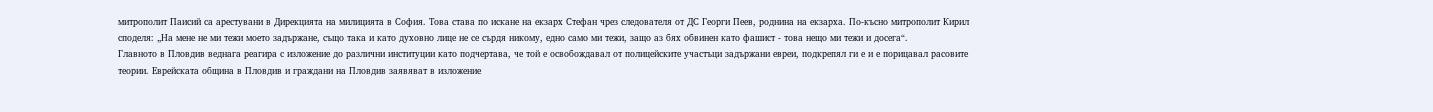митрополит Паисий са арестувани в Дирекцията на милицията в София. Това става по искане на екзарх Стефан чрез следователя от ДС Георги Пеев, роднина на екзарха. По-късно митрополит Кирил споделя: „На мене не ми тежи моето задържане, също така и като духовно лице не се сърдя никому, едно само ми тежи, защо аз бях обвинен като фашист - това нещо ми тежи и досега“.
Главното в Пловдив веднага реагира с изложение до различни институции като подчертава, че той е освобождавал от полицейските участъци задържани евреи, подкрепял ги е и е порицавал расовите теории. Еврейската община в Пловдив и граждани на Пловдив заявяват в изложение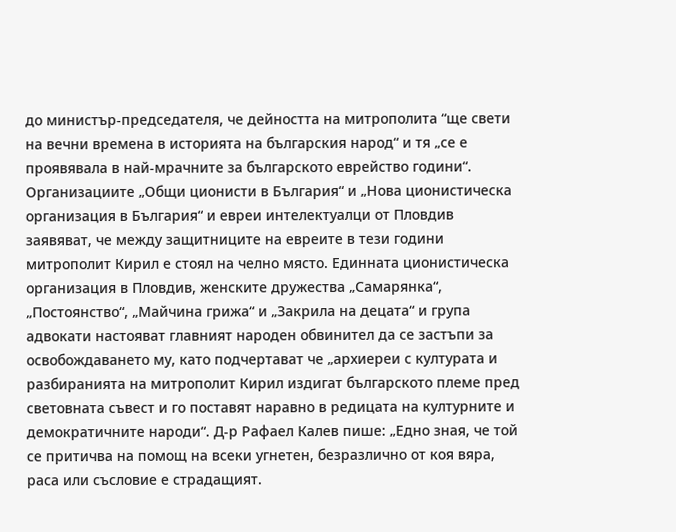до министър-председателя, че дейността на митрополита “ще свети на вечни времена в историята на българския народ“ и тя „се е проявявала в най-мрачните за българското еврейство години“.
Организациите „Общи ционисти в България“ и „Нова ционистическа организация в България“ и евреи интелектуалци от Пловдив заявяват, че между защитниците на евреите в тези години митрополит Кирил е стоял на челно място. Единната ционистическа организация в Пловдив, женските дружества „Самарянка“, „Постоянство“, „Майчина грижа“ и „Закрила на децата“ и група адвокати настояват главният народен обвинител да се застъпи за освобождаването му, като подчертават че „архиереи с културата и разбиранията на митрополит Кирил издигат българското племе пред световната съвест и го поставят наравно в редицата на културните и демократичните народи“. Д-р Рафаел Калев пише: „Едно зная, че той се притичва на помощ на всеки угнетен, безразлично от коя вяра, раса или съсловие е страдащият.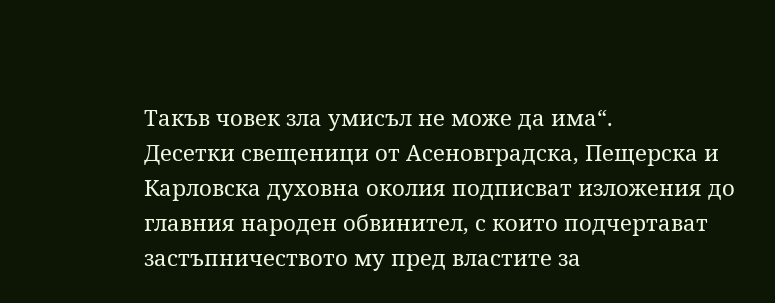Такъв човек зла умисъл не може да има“.
Десетки свещеници от Асеновградска, Пещерска и Карловска духовна околия подписват изложения до главния народен обвинител, с които подчертават застъпничеството му пред властите за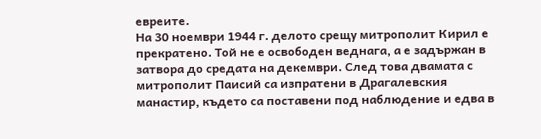евреите.
На 30 ноември 1944 г. делото срещу митрополит Кирил е прекратено. Той не е освободен веднага, а е задържан в затвора до средата на декември. След това двамата с митрополит Паисий са изпратени в Драгалевския манастир, където са поставени под наблюдение и едва в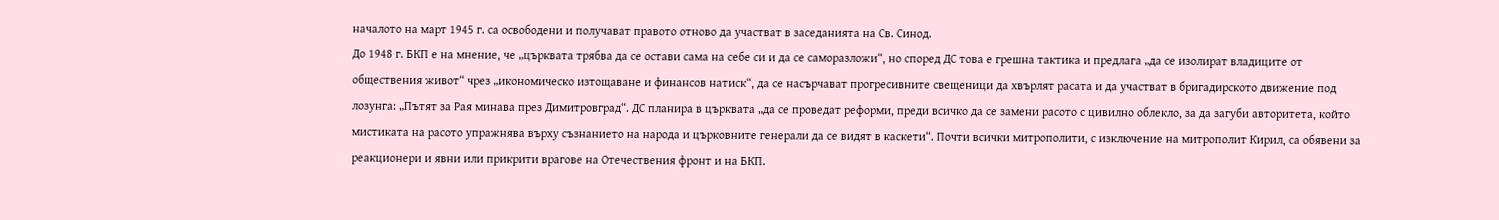началото на март 1945 г. са освободени и получават правото отново да участват в заседанията на Св. Синод.
До 1948 г. БКП е на мнение, че „църквата трябва да се остави сама на себе си и да се саморазложи“, но според ДС това е грешна тактика и предлага „да се изолират владиците от обществения живот“ чрез „икономическо изтощаване и финансов натиск“, да се насърчават прогресивните свещеници да хвърлят расата и да участват в бригадирското движение под лозунга: „Пътят за Рая минава през Димитровград“. ДС планира в църквата „да се проведат реформи, преди всичко да се замени расото с цивилно облекло, за да загуби авторитета, който мистиката на расото упражнява върху съзнанието на народа и църковните генерали да се видят в каскети“. Почти всички митрополити, с изключение на митрополит Кирил, са обявени за реакционери и явни или прикрити врагове на Отечествения фронт и на БКП.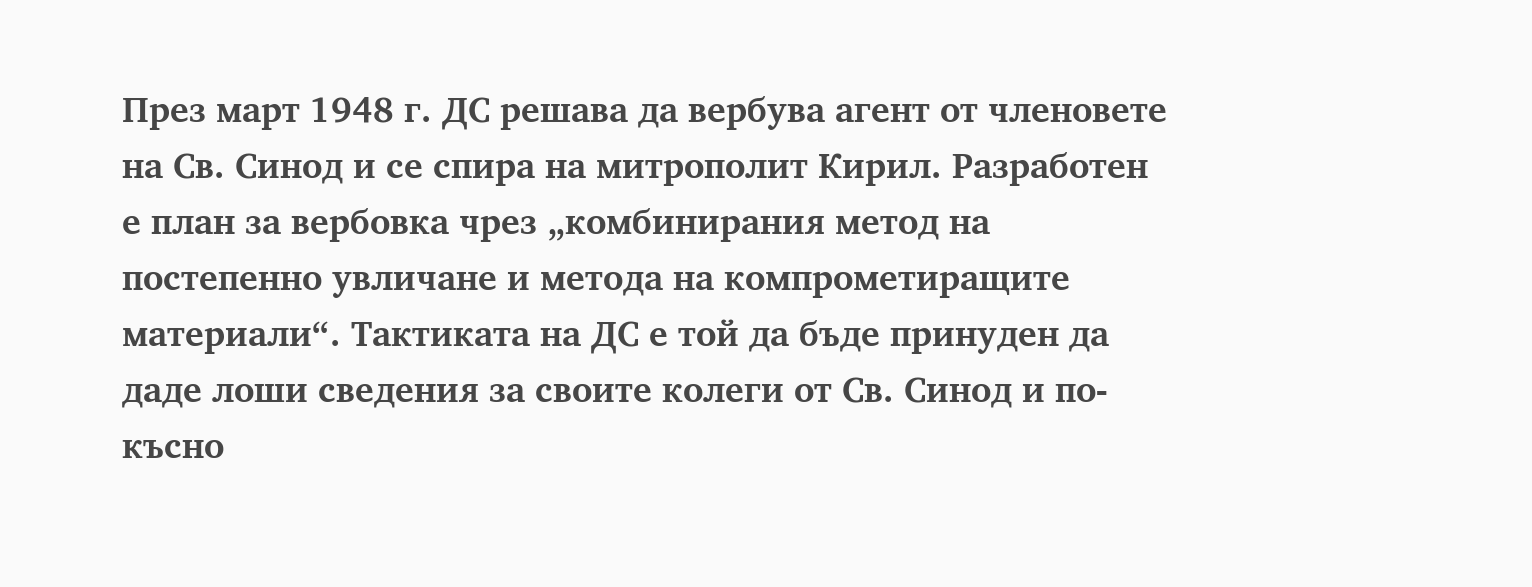През март 1948 г. ДС решава да вербува агент от членовете на Св. Синод и се спира на митрополит Кирил. Разработен е план за вербовка чрез „комбинирания метод на постепенно увличане и метода на компрометиращите материали“. Тактиката на ДС е той да бъде принуден да даде лоши сведения за своите колеги от Св. Синод и по-късно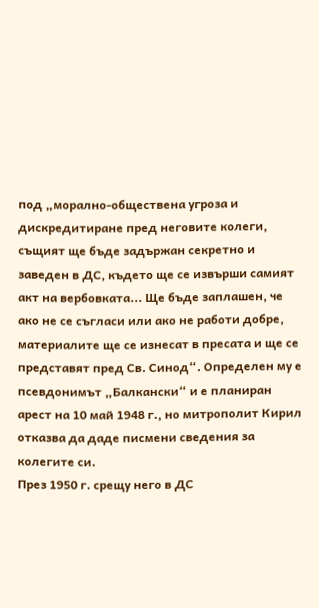под „морално-обществена угроза и дискредитиране пред неговите колеги, същият ще бъде задържан секретно и заведен в ДС, където ще се извърши самият акт на вербовката... Ще бъде заплашен, че ако не се съгласи или ако не работи добре, материалите ще се изнесат в пресата и ще се представят пред Св. Синод“. Определен му е псевдонимът „Балкански“ и е планиран арест на 10 май 1948 г., но митрополит Кирил отказва да даде писмени сведения за колегите си.
През 1950 г. срещу него в ДС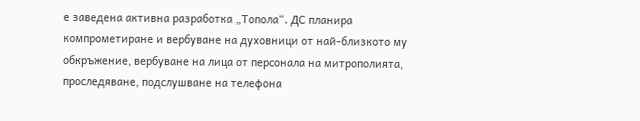е заведена активна разработка „Топола“. ДС планира компрометиране и вербуване на духовници от най-близкото му обкръжение, вербуване на лица от персонала на митрополията, проследяване, подслушване на телефона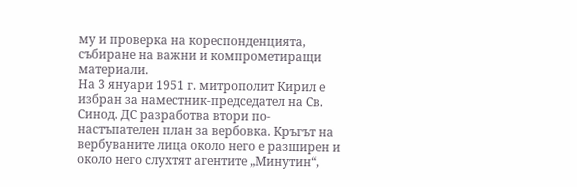му и проверка на кореспонденцията, събиране на важни и компрометиращи материали.
На 3 януари 1951 г. митрополит Кирил е избран за наместник-председател на Св. Синод. ДС разработва втори по-настъпателен план за вербовка. Кръгът на вербуваните лица около него е разширен и около него слухтят агентите „Минутин“,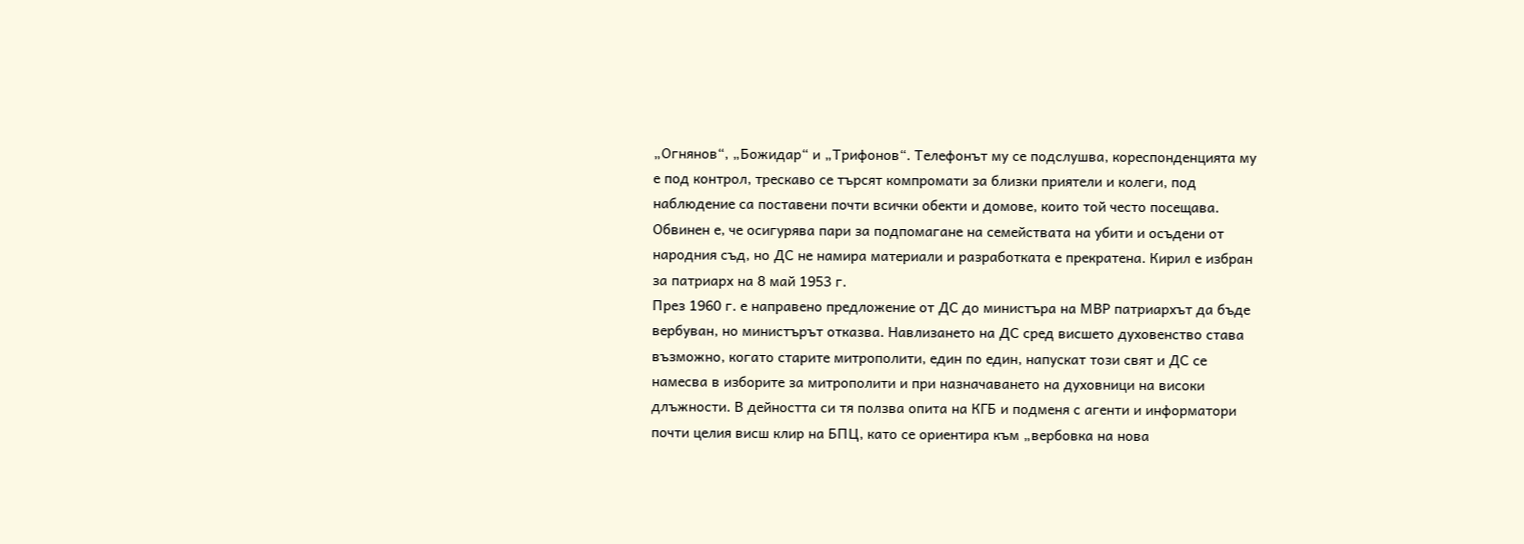„Огнянов“, „Божидар“ и „Трифонов“. Телефонът му се подслушва, кореспонденцията му е под контрол, трескаво се търсят компромати за близки приятели и колеги, под наблюдение са поставени почти всички обекти и домове, които той често посещава. Обвинен е, че осигурява пари за подпомагане на семействата на убити и осъдени от народния съд, но ДС не намира материали и разработката е прекратена. Кирил е избран за патриарх на 8 май 1953 г.
През 1960 г. е направено предложение от ДС до министъра на МВР патриархът да бъде вербуван, но министърът отказва. Навлизането на ДС сред висшето духовенство става възможно, когато старите митрополити, един по един, напускат този свят и ДС се намесва в изборите за митрополити и при назначаването на духовници на високи длъжности. В дейността си тя ползва опита на КГБ и подменя с агенти и информатори почти целия висш клир на БПЦ, като се ориентира към „вербовка на нова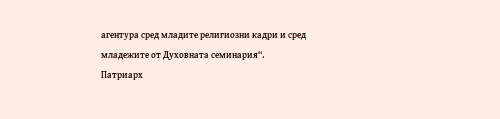агентура сред младите религиозни кадри и сред младежите от Духовната семинария“.
Патриарх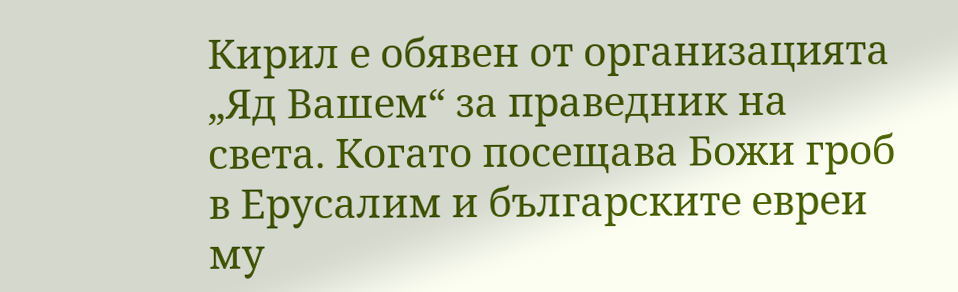Кирил е обявен от организацията „Яд Вашем“ за праведник на света. Когато посещава Божи гроб в Ерусалим и българските евреи му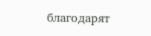благодарят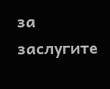за заслугите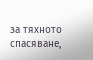за тяхното спасяване,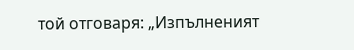той отговаря: „Изпълненият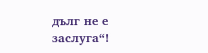дълг не е заслуга“!